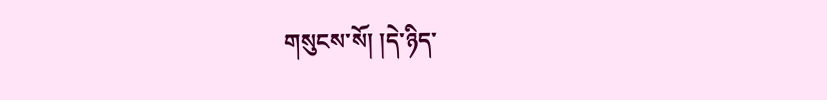གསུངས་སོ། །དེ་ཉིད་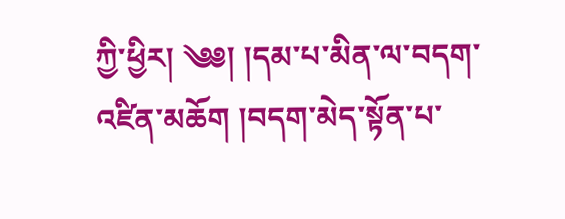ཀྱི་ཕྱིར། ༄༅། །དམ་པ་མིན་ལ་བདག་འཛིན་མཆོག །བདག་མེད་སྟོན་པ་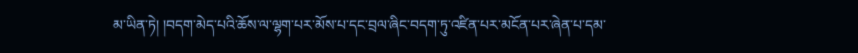མ་ཡིན་ཏེ། །བདག་མེད་པའི་ཆོས་ལ་ལྷག་པར་མོས་པ་དང་བྲལ་ཞིང་བདག་ཏུ་འཛིན་པར་མངོན་པར་ཞེན་པ་དམ་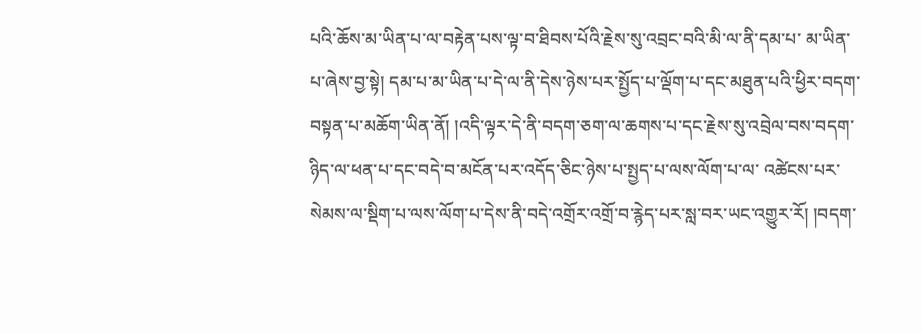པའི་ཆོས་མ་ཡིན་པ་ལ་བརྟེན་པས་ལྟ་བ་ཐིབས་པོའི་རྗེས་སུ་འབྲང་བའི་མི་ལ་ནི་དམ་པ་ མ་ཡིན་པ་ཞེས་བྱ་སྟེ། དམ་པ་མ་ཡིན་པ་དེ་ལ་ནི་དེས་ཉེས་པར་སྤྱོད་པ་ལྡོག་པ་དང་མཐུན་པའི་ཕྱིར་བདག་བསྟན་པ་མཆོག་ཡིན་ནོ། །འདི་ལྟར་དེ་ནི་བདག་ཅག་ལ་ཆགས་པ་དང་རྗེས་སུ་འབྲེལ་བས་བདག་ཉིད་ལ་ཕན་པ་དང་བདེ་བ་མངོན་པར་འདོད་ཅིང་ཉེས་པ་སྤྱད་པ་ལས་ལོག་པ་ལ་ འཚེངས་པར་སེམས་ལ་སྡིག་པ་ལས་ལོག་པ་དེས་ནི་བདེ་འགྲོར་འགྲོ་བ་རྙེད་པར་སླ་བར་ཡང་འགྱུར་རོ། །བདག་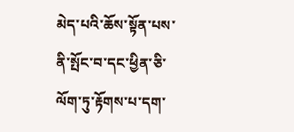མེད་པའི་ཆོས་སྟོན་པས་ནི་སྤོང་བ་དང་ཕྱིན་ཅི་ལོག་ཏུ་རྟོགས་པ་དག་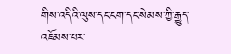གིས་འདིའི་ལུས་དང་ངག་དང་སེམས་ཀྱི་རྒྱུད་འཇོམས་པར་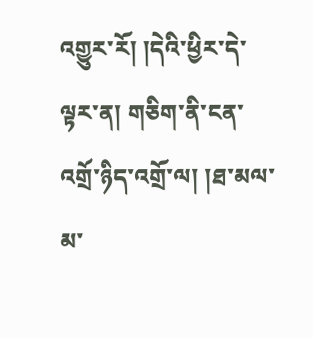འགྱུར་རོ། །དེའི་ཕྱིར་དེ་ལྟར་ན། གཅིག་ནི་ངན་འགྲོ་ཉིད་འགྲོ་ལ། །ཐ་མལ་མ་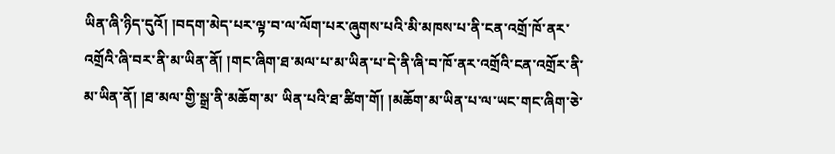ཡིན་ཞི་ཉིད་དུའོ། །བདག་མེད་པར་ལྟ་བ་ལ་ལོག་པར་ཞུགས་པའི་མི་མཁས་པ་ནི་ངན་འགྲོ་ཁོ་ནར་འགྲོའི་ཞི་བར་ནི་མ་ཡིན་ནོ། །གང་ཞིག་ཐ་མལ་པ་མ་ཡིན་པ་དེ་ནི་ཞི་བ་ཁོ་ནར་འགྲོའི་ངན་འགྲོར་ནི་མ་ཡིན་ནོ། །ཐ་མལ་གྱི་སྒྲ་ནི་མཆོག་མ་ ཡིན་པའི་ཐ་ཚིག་གོ། །མཆོག་མ་ཡིན་པ་ལ་ཡང་གང་ཞིག་ཅེ་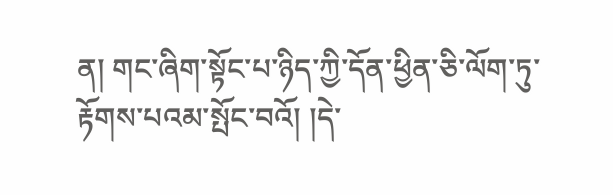ན། གང་ཞིག་སྟོང་པ་ཉིད་ཀྱི་དོན་ཕྱིན་ཅི་ལོག་ཏུ་རྟོགས་པའམ་སྤོང་བའོ། །དེ་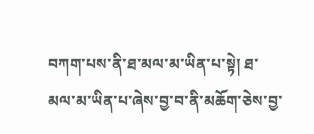བཀག་པས་ནི་ཐ་མལ་མ་ཡིན་པ་སྟེ། ཐ་མལ་མ་ཡིན་པ་ཞེས་བྱ་བ་ནི་མཆོག་ཅེས་བྱ་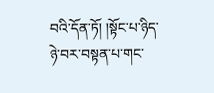བའི་དོན་ཏོ། །སྟོང་པ་ཉིད་ཉེ་བར་བསྟན་པ་གང་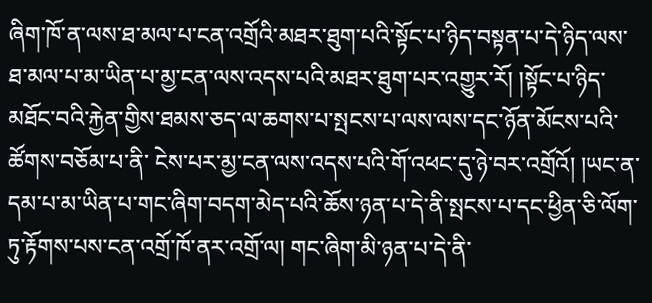ཞིག་ཁོ་ན་ལས་ཐ་མལ་པ་ངན་འགྲོའི་མཐར་ཐུག་པའི་སྟོང་པ་ཉིད་བསྟན་པ་དེ་ཉིད་ལས་ཐ་མལ་པ་མ་ཡིན་པ་མྱ་ངན་ལས་འདས་པའི་མཐར་ཐུག་པར་འགྱུར་རོ། །སྟོང་པ་ཉིད་མཐོང་བའི་རྐྱེན་གྱིས་ཐམས་ཅད་ལ་ཆགས་པ་སྤངས་པ་ལས་ལས་དང་ཉོན་མོངས་པའི་ཚོགས་བཅོམ་པ་ནི་ ངེས་པར་མྱ་ངན་ལས་འདས་པའི་གོ་འཕང་དུ་ཉེ་བར་འགྲོའོ། །ཡང་ན་དམ་པ་མ་ཡིན་པ་གང་ཞིག་བདག་མེད་པའི་ཆོས་ཉན་པ་དེ་ནི་སྤངས་པ་དང་ཕྱིན་ཅི་ལོག་ཏུ་རྟོགས་པས་ངན་འགྲོ་ཁོ་ནར་འགྲོ་ལ། གང་ཞིག་མི་ཉན་པ་དེ་ནི་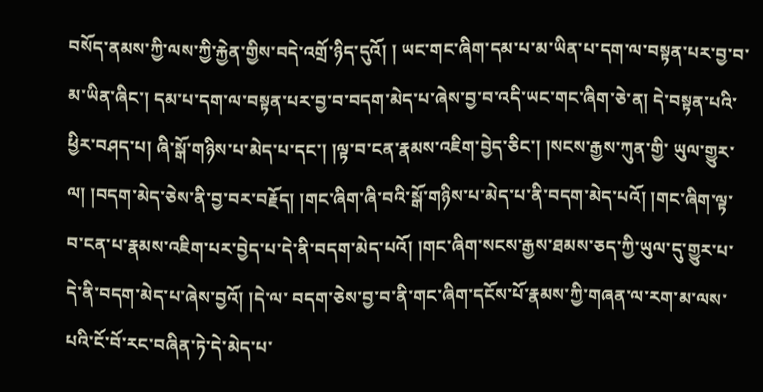བསོད་ནམས་ཀྱི་ལས་ཀྱི་རྐྱེན་གྱིས་བདེ་འགྲོ་ཉིད་དུའོ། ། ཡང་གང་ཞིག་དམ་པ་མ་ཡིན་པ་དག་ལ་བསྟན་པར་བྱ་བ་མ་ཡིན་ཞིང་། དམ་པ་དག་ལ་བསྟན་པར་བྱ་བ་བདག་མེད་པ་ཞེས་བྱ་བ་འདི་ཡང་གང་ཞིག་ཅེ་ན། དེ་བསྟན་པའི་ཕྱིར་བཤད་པ། ཞི་སྒོ་གཉིས་པ་མེད་པ་དང་། །ལྟ་བ་ངན་རྣམས་འཇིག་བྱེད་ཅིང་། །སངས་རྒྱས་ཀུན་གྱི་ ཡུལ་གྱུར་ལ། །བདག་མེད་ཅེས་ནི་བྱ་བར་བརྗོད། །གང་ཞིག་ཞི་བའི་སྒོ་གཉིས་པ་མེད་པ་ནི་བདག་མེད་པའོ། །གང་ཞིག་ལྟ་བ་ངན་པ་རྣམས་འཇིག་པར་བྱེད་པ་དེ་ནི་བདག་མེད་པའོ། །གང་ཞིག་སངས་རྒྱས་ཐམས་ཅད་ཀྱི་ཡུལ་དུ་གྱུར་པ་དེ་ནི་བདག་མེད་པ་ཞེས་བྱའོ། །དེ་ལ་ བདག་ཅེས་བྱ་བ་ནི་གང་ཞིག་དངོས་པོ་རྣམས་ཀྱི་གཞན་ལ་རག་མ་ལས་པའི་ངོ་བོ་རང་བཞིན་ཏེ་དེ་མེད་པ་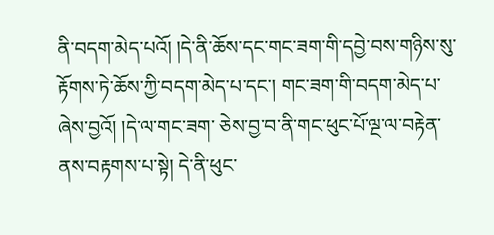ནི་བདག་མེད་པའོ། །དེ་ནི་ཆོས་དང་གང་ཟག་གི་དབྱེ་བས་གཉིས་སུ་རྟོགས་ཏེ་ཆོས་ཀྱི་བདག་མེད་པ་དང་། གང་ཟག་གི་བདག་མེད་པ་ཞེས་བྱའོ། །དེ་ལ་གང་ཟག་ ཅེས་བྱ་བ་ནི་གང་ཕུང་པོ་ལྔ་ལ་བརྟེན་ནས་བརྟགས་པ་སྟེ། དེ་ནི་ཕུང་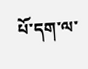པོ་དག་ལ་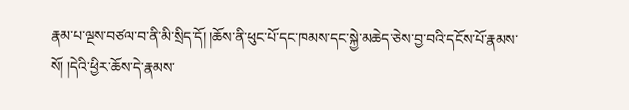རྣམ་པ་ལྔས་བཙལ་བ་ནི་མི་སྲིད་དོ། །ཆོས་ནི་ཕུང་པོ་དང་ཁམས་དང་སྐྱེ་མཆེད་ཅེས་བྱ་བའི་དངོས་པོ་རྣམས་སོ། །དེའི་ཕྱིར་ཆོས་དེ་རྣམས་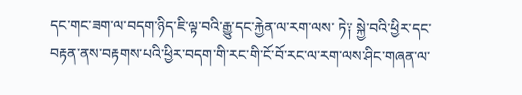དང་གང་ཟག་ལ་བདག་ཉིད་ཇི་ལྟ་བའི་རྒྱུ་དང་རྐྱེན་ལ་རག་ལས་ ཏེ༑ སྐྱེ་བའི་ཕྱིར་དང་བརྟན་ནས་བརྟགས་པའི་ཕྱིར་བདག་གི་རང་གི་ངོ་བོ་རང་ལ་རག་ལས་ཤིང་གཞན་ལ་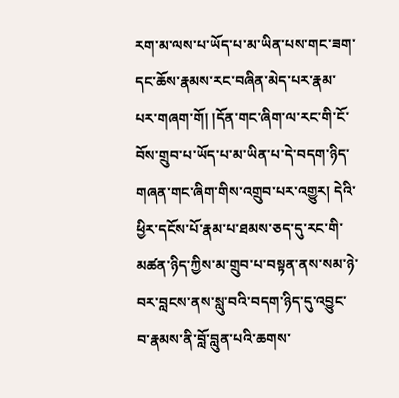རག་མ་ལས་པ་ཡོད་པ་མ་ཡིན་པས་གང་ཟག་དང་ཆོས་རྣམས་རང་བཞིན་མེད་པར་རྣམ་པར་གཞག་གོ། །དོན་གང་ཞིག་ལ་རང་གི་ངོ་བོས་གྲུབ་པ་ཡོད་པ་མ་ཡིན་པ་དེ་བདག་ཉིད་ གཞན་གང་ཞིག་གིས་འགྲུབ་པར་འགྱུར། དེའི་ཕྱིར་དངོས་པོ་རྣམ་པ་ཐམས་ཅད་དུ་རང་གི་མཚན་ཉིད་ཀྱིས་མ་གྲུབ་པ་བསྟན་ནས་སམ་ཉེ་བར་བླངས་ནས་སླུ་བའི་བདག་ཉིད་དུ་འབྱུང་བ་རྣམས་ནི་བློ་བླུན་པའི་ཆགས་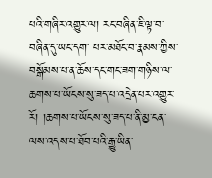པའི་གཞིར་འགྱུར་ལ། རང་བཞིན་ཇི་ལྟ་བ་བཞིན་དུ་ཡང་དག་ པར་མཐོང་བ་རྣམས་ཀྱིས་བསྒོམས་པ་ན་ཆོས་དང་གང་ཟག་གཉིས་ལ་ཆགས་པ་ཡོངས་སུ་ཟད་པ་འདྲེན་པར་འགྱུར་རོ། །ཆགས་པ་ཡོངས་སུ་ཟད་པ་ནི་མྱ་ངན་ལས་འདས་པ་ཐོབ་པའི་རྒྱུ་ཡིན་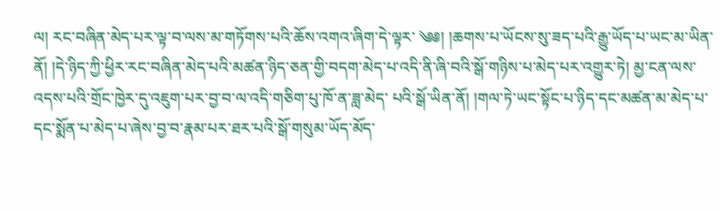ལ། རང་བཞིན་མེད་པར་ལྟ་བ་ལས་མ་གཏོགས་པའི་ཆོས་འགའ་ཞིག་དེ་ལྟར་ ༄༅། །ཆགས་པ་ཡོངས་སུ་ཟད་པའི་རྒྱུ་ཡོད་པ་ཡང་མ་ཡིན་ནོ། །དེ་ཉིད་ཀྱི་ཕྱིར་རང་བཞིན་མེད་པའི་མཚན་ཉིད་ཅན་གྱི་བདག་མེད་པ་འདི་ནི་ཞི་བའི་སྒོ་གཉིས་པ་མེད་པར་འགྱུར་ཏེ། མྱ་ངན་ལས་འདས་པའི་གྲོང་ཁྱེར་དུ་འཇུག་པར་བྱ་བ་ལ་འདི་གཅིག་པུ་ཁོ་ན་ཟླ་མེད་ པའི་སྒོ་ཡིན་ནོ། །གལ་ཏེ་ཡང་སྟོང་པ་ཉིད་དང་མཚན་མ་མེད་པ་དང་སྨོན་པ་མེད་པ་ཞེས་བྱ་བ་རྣམ་པར་ཐར་པའི་སྒོ་གསུམ་ཡོད་མོད་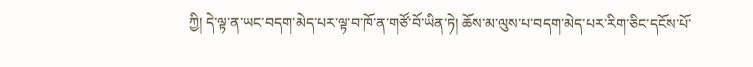ཀྱི། དེ་ལྟ་ན་ཡང་བདག་མེད་པར་ལྟ་བ་ཁོ་ན་གཙོ་བོ་ཡིན་ཏེ། ཆོས་མ་ལུས་པ་བདག་མེད་པར་རིག་ཅིང་དངོས་པོ་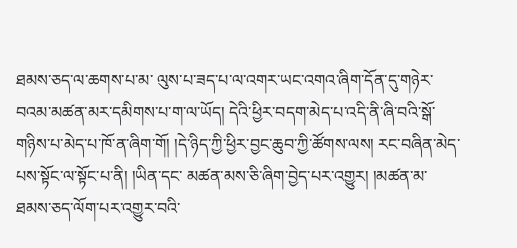ཐམས་ཅད་ལ་ཆགས་པ་མ་ ལུས་པ་ཟད་པ་ལ་འགར་ཡང་འགའ་ཞིག་དོན་དུ་གཉེར་བའམ་མཚན་མར་དམིགས་པ་ག་ལ་ཡོད། དེའི་ཕྱིར་བདག་མེད་པ་འདི་ནི་ཞི་བའི་སྒོ་གཉིས་པ་མེད་པ་ཁོ་ན་ཞིག་གོ། །དེ་ཉིད་ཀྱི་ཕྱིར་བྱང་ཆུབ་ཀྱི་ཚོགས་ལས། རང་བཞིན་མེད་པས་སྟོང་ལ་སྟོང་པ་ནི། །ཡིན་དང་ མཚན་མས་ཅི་ཞིག་བྱེད་པར་འགྱུར། །མཚན་མ་ཐམས་ཅད་ལོག་པར་འགྱུར་བའི་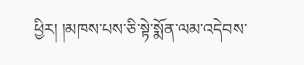ཕྱིར། །མཁས་པས་ཅི་སྟེ་སྨོན་ལམ་འདེབས་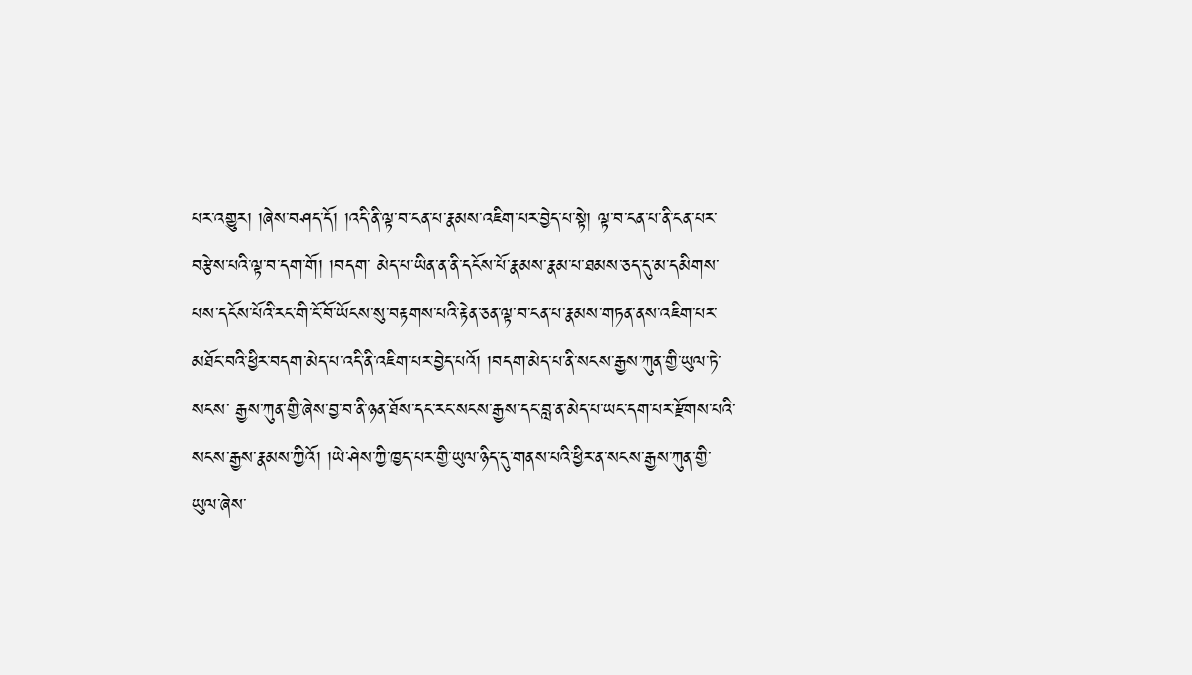པར་འགྱུར། །ཞེས་བཤད་དོ། །འདི་ནི་ལྟ་བ་ངན་པ་རྣམས་འཇིག་པར་བྱེད་པ་སྟེ། ལྟ་བ་ངན་པ་ནི་ངན་པར་བརྩེས་པའི་ལྟ་བ་དག་གོ། །བདག་ མེད་པ་ཡིན་ན་ནི་དངོས་པོ་རྣམས་རྣམ་པ་ཐམས་ཅད་དུ་མ་དམིགས་པས་དངོས་པོའི་རང་གི་ངོ་བོ་ཡོངས་སུ་བརྟགས་པའི་རྟེན་ཅན་ལྟ་བ་ངན་པ་རྣམས་གཏན་ནས་འཇིག་པར་མཐོང་བའི་ཕྱིར་བདག་མེད་པ་འདི་ནི་འཇིག་པར་བྱེད་པའོ། །བདག་མེད་པ་ནི་སངས་རྒྱས་ཀུན་གྱི་ཡུལ་ཏེ་སངས་ རྒྱས་ཀུན་གྱི་ཞེས་བྱ་བ་ནི་ཉན་ཐོས་དང་རང་སངས་རྒྱས་དང་བླ་ན་མེད་པ་ཡང་དག་པར་རྫོགས་པའི་སངས་རྒྱས་རྣམས་ཀྱིའོ། །ཡེ་ཤེས་ཀྱི་ཁྱད་པར་གྱི་ཡུལ་ཉིད་དུ་གནས་པའི་ཕྱིར་ན་སངས་རྒྱས་ཀུན་གྱི་ཡུལ་ཞེས་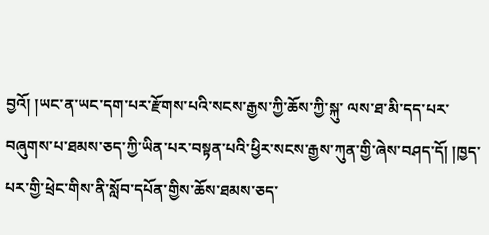བྱའོ། །ཡང་ན་ཡང་དག་པར་རྫོགས་པའི་སངས་རྒྱས་ཀྱི་ཆོས་ཀྱི་སྐུ་ ལས་ཐ་མི་དད་པར་བཞུགས་པ་ཐམས་ཅད་ཀྱི་ཡིན་པར་བསྟན་པའི་ཕྱིར་སངས་རྒྱས་ཀུན་གྱི་ཞེས་བཤད་དོ། །ཁྱད་པར་གྱི་ཕྲེང་གིས་ནི་སློབ་དཔོན་གྱིས་ཆོས་ཐམས་ཅད་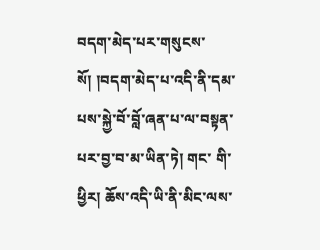བདག་མེད་པར་གསུངས་སོ། །བདག་མེད་པ་འདི་ནི་དམ་པས་སྐྱེ་བོ་བློ་ཞན་པ་ལ་བསྟན་པར་བྱ་བ་མ་ཡིན་ཏེ། གང་ གི་ཕྱིར། ཆོས་འདི་ཡི་ནི་མིང་ལས་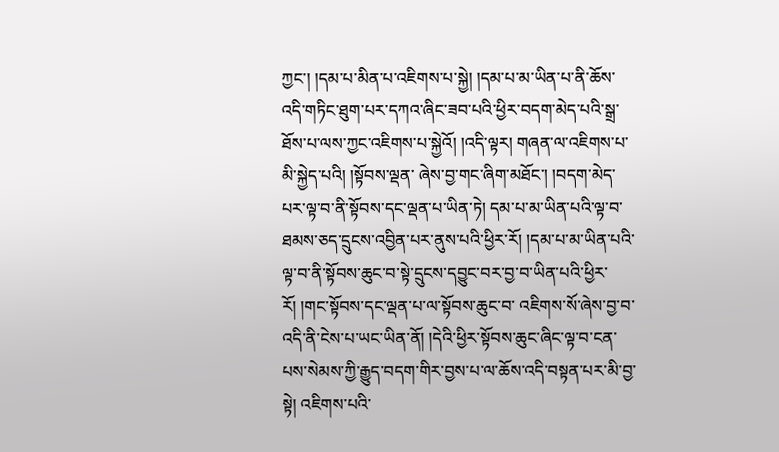ཀྱང་། །དམ་པ་མིན་པ་འཇིགས་པ་སྐྱེ། །དམ་པ་མ་ཡིན་པ་ནི་ཆོས་འདི་གཏིང་ཐུག་པར་དཀའ་ཞིང་ཟབ་པའི་ཕྱིར་བདག་མེད་པའི་སྒྲ་ཐོས་པ་ལས་ཀྱང་འཇིགས་པ་སྐྱེའོ། །འདི་ལྟར། གཞན་ལ་འཇིགས་པ་མི་སྐྱེད་པའི། །སྟོབས་ལྡན་ ཞེས་བྱ་གང་ཞིག་མཐོང་། །བདག་མེད་པར་ལྟ་བ་ནི་སྟོབས་དང་ལྡན་པ་ཡིན་ཏེ། དམ་པ་མ་ཡིན་པའི་ལྟ་བ་ཐམས་ཅད་དྲུངས་འབྱིན་པར་ནུས་པའི་ཕྱིར་རོ། །དམ་པ་མ་ཡིན་པའི་ལྟ་བ་ནི་སྟོབས་ཆུང་བ་སྟེ་དྲུངས་དབྱུང་བར་བྱ་བ་ཡིན་པའི་ཕྱིར་རོ། །གང་སྟོབས་དང་ལྡན་པ་ལ་སྟོབས་ཆུང་བ་ འཇིགས་སོ་ཞེས་བྱ་བ་འདི་ནི་ངེས་པ་ཡང་ཡིན་ནོ། །དེའི་ཕྱིར་སྟོབས་ཆུང་ཞིང་ལྟ་བ་ངན་པས་སེམས་ཀྱི་རྒྱུད་བདག་གིར་བྱས་པ་ལ་ཆོས་འདི་བསྟན་པར་མི་བྱ་སྟེ། འཇིགས་པའི་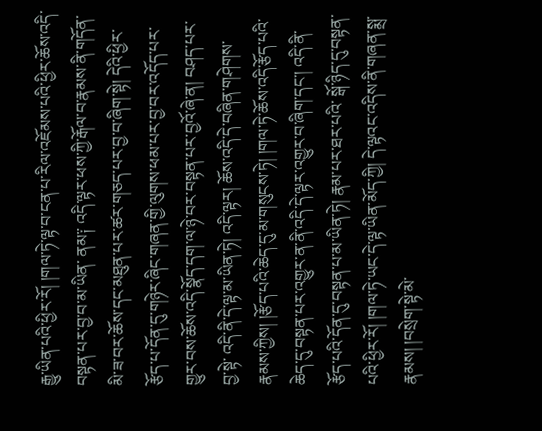རྒྱུ་ཡིན་པའི་ཕྱིར་རོ། །གལ་ཏེ་ལྟ་བ་ངན་པ་རིལ་འཇོམས་པའི་ཕྱིར་ཆོས་འདི་བསྟན་པར་བྱ་བ་མ་ཡིན་ ནམ༑ འདི་ལྟར་ཕས་ཀྱི་རྒོལ་བ་རྣམས་ནི་གདོན་མི་ཟ་བར་ཆོས་དང་མཐུན་པར་ཚར་གཅད་པར་བྱ་བ་ཞིག་སྟེ། དེའི་ཕྱིར་རྩོད་པ་དོན་དུ་གཉེར་ཞིང་གཞན་གྱི་ལུགས་ཕམ་པར་བྱ་བར་འདོད་པར་གྱུར་བས་ཆོས་འདི་སྣོད་དག་ལ་ཉེ་བར་བསྟན་པར་བྱའོ་ཞེ་ན། བཤད་པར་བྱ་སྟེ་ འདི་ནི་དེ་ལྟ་མ་ཡིན་ཏེ། འདི་ལྟར། ཆོས་འདི་དེ་བཞིན་གཤེགས་རྣམས་ཀྱིས། །རྩོད་པའི་ཆེད་དུ་མ་གསུངས་ཏེ། །གལ་ཏེ་ཆོས་འདི་རྩོད་པའི་ཆེད་དུ་བསྟན་པར་འགྱུར་ན་ནི་འདི་དེ་ལྟར་འགྱུར་བ་ཞིག་དང་། འདི་ནི་རྩོད་པའི་དོན་དུ་བསྟན་པ་མ་ཡིན་ཏེ། རྣམ་པར་ཐར་པའི་ སྒོ་ཉིད་དུ་བསྟན་པའི་ཕྱིར་རོ། །གལ་ཏེ་ཡང་དེ་ལྟ་ཡིན་མོད་ཀྱི། དེ་ལྟའང་འདིས་ནི་གཞན་སྨྲ་རྣམས། །བསྲེག་སྟེ་མེ་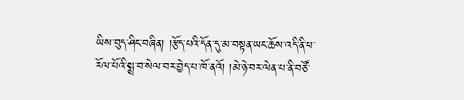ཡིས་བུད་ཤིང་བཞིན། །རྩོད་པའི་དོན་དུ་མ་བསྟན་ཡང་ཆོས་འདི་ནི་ཕ་རོལ་པོའི་སྨྲ་བ་སེལ་བར་བྱེད་པ་ཁོ་ནའོ། །མེ་ཉེ་བར་ལེན་པ་ནི་བཙོ་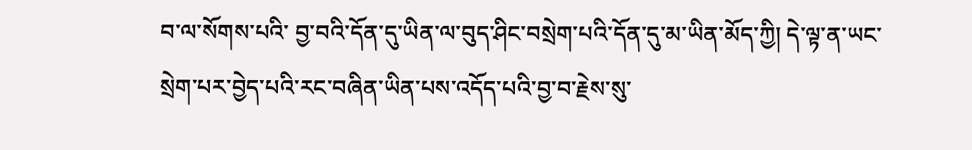བ་ལ་སོགས་པའི་ བྱ་བའི་དོན་དུ་ཡིན་ལ་བུད་ཤིང་བསྲེག་པའི་དོན་དུ་མ་ཡིན་མོད་ཀྱི། དེ་ལྟ་ན་ཡང་སྲེག་པར་བྱེད་པའི་རང་བཞིན་ཡིན་པས་འདོད་པའི་བྱ་བ་རྗེས་སུ་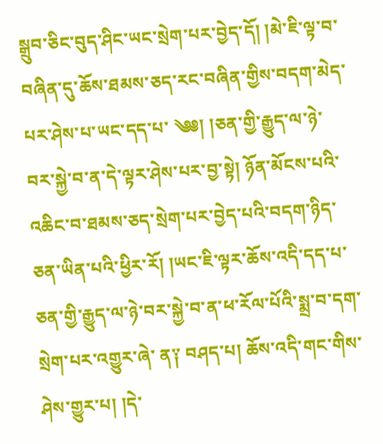སྒྲུབ་ཅིང་བུད་ཤིང་ཡང་སྲེག་པར་བྱེད་དོ། །མེ་ཇི་ལྟ་བ་བཞིན་དུ་ཆོས་ཐམས་ཅད་རང་བཞིན་གྱིས་བདག་མེད་པར་ཤེས་པ་ཡང་དད་པ་ ༄༅། །ཅན་གྱི་རྒྱུད་ལ་ཉེ་བར་སྐྱེ་བ་ན་དེ་ལྟར་ཤེས་པར་བྱ་སྟེ། ཉོན་མོངས་པའི་འཆིང་བ་ཐམས་ཅད་སྲེག་པར་བྱེད་པའི་བདག་ཉིད་ཅན་ཡིན་པའི་ཕྱིར་རོ། །ཡང་ཇི་ལྟར་ཆོས་འདི་དད་པ་ཅན་གྱི་རྒྱུད་ལ་ཉེ་བར་སྐྱེ་བ་ན་ཕ་རོལ་པོའི་སྨྲ་བ་དག་སྲེག་པར་འགྱུར་ཞེ་ ན༑ བཤད་པ། ཆོས་འདི་གང་གིས་ཤེས་གྱུར་པ། །དེ་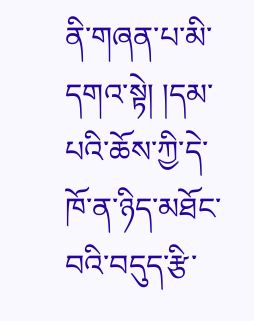ནི་གཞན་པ་མི་དགའ་སྟེ། །དམ་པའི་ཆོས་ཀྱི་དེ་ཁོ་ན་ཉིད་མཐོང་བའི་བདུད་རྩི་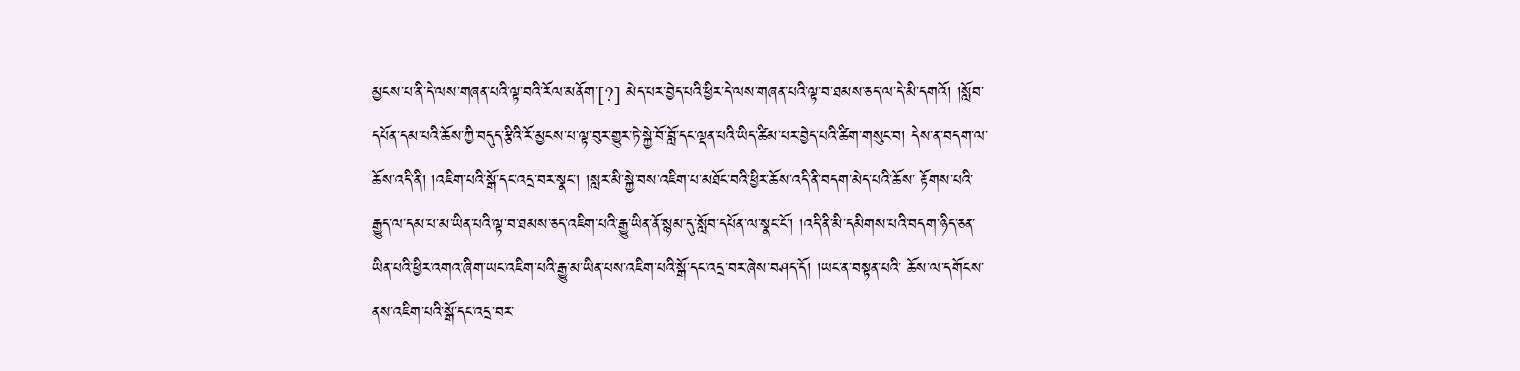མྱངས་པ་ནི་དེ་ལས་གཞན་པའི་ལྟ་བའི་རོལ་མནོག་[?] མེད་པར་བྱེད་པའི་ཕྱིར་དེ་ལས་གཞན་པའི་ལྟ་བ་ཐམས་ཅད་ལ་དེ་མི་དགའོ། །སློབ་ དཔོན་དམ་པའི་ཆོས་ཀྱི་བདུད་རྩིའི་རོ་མྱངས་པ་ལྟ་བུར་གྱུར་ཏེ་སྐྱེ་བོ་བློ་དང་ལྡན་པའི་ཡིད་ཚིམ་པར་བྱེད་པའི་ཚིག་གསུང་བ། དེས་ན་བདག་ལ་ཆོས་འདི་ནི། །འཇིག་པའི་སྒོ་དང་འདྲ་བར་སྣང་། །སླར་མི་སྐྱེ་བས་འཇིག་པ་མཐོང་བའི་ཕྱིར་ཆོས་འདི་ནི་བདག་མེད་པའི་ཆོས་ རྟོགས་པའི་རྒྱུད་ལ་དམ་པ་མ་ཡིན་པའི་ལྟ་བ་ཐམས་ཅད་འཇིག་པའི་རྒྱུ་ཡིན་ནོ་སྙམ་དུ་སློབ་དཔོན་ལ་སྣང་ངོ་། །འདི་ནི་མི་དམིགས་པའི་བདག་ཉིད་ཅན་ཡིན་པའི་ཕྱིར་འགའ་ཞིག་ཡང་འཇིག་པའི་རྒྱུ་མ་ཡིན་པས་འཇིག་པའི་སྒོ་དང་འདྲ་བར་ཞེས་བཤད་དོ། །ཡང་ན་བསྟན་པའི་ ཆོས་ལ་དགོངས་ནས་འཇིག་པའི་སྒོ་དང་འདྲ་བར་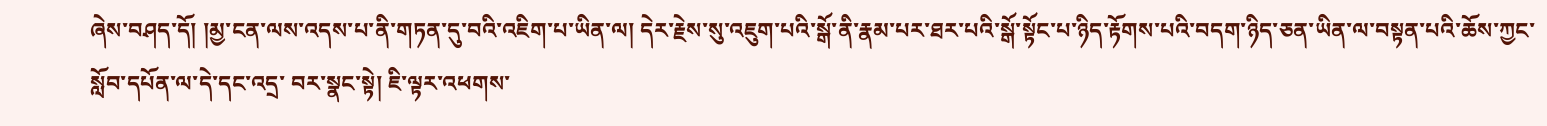ཞེས་བཤད་དོ། །མྱ་ངན་ལས་འདས་པ་ནི་གཏན་དུ་བའི་འཇིག་པ་ཡིན་ལ། དེར་རྗེས་སུ་འཇུག་པའི་སྒོ་ནི་རྣམ་པར་ཐར་པའི་སྒོ་སྟོང་པ་ཉིད་རྟོགས་པའི་བདག་ཉིད་ཅན་ཡིན་ལ་བསྟན་པའི་ཆོས་ཀྱང་སློབ་དཔོན་ལ་དེ་དང་འདྲ་ བར་སྣང་སྟེ། ཇི་ལྟར་འཕགས་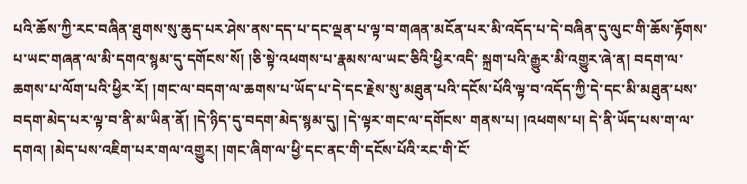པའི་ཆོས་ཀྱི་རང་བཞིན་ཐུགས་སུ་ཆུད་པར་ཤེས་ནས་དད་པ་དང་ལྡན་པ་ལྟ་བ་གཞན་མངོན་པར་མི་འདོད་པ་དེ་བཞིན་དུ་ལུང་གི་ཆོས་རྟོགས་པ་ཡང་གཞན་ལ་མི་དགའ་སྙམ་དུ་དགོངས་སོ། །ཅི་སྟེ་འཕགས་པ་རྣམས་ལ་ཡང་ཅིའི་ཕྱིར་འདི་ སྐྲག་པའི་རྒྱུར་མི་འགྱུར་ཞེ་ན། བདག་ལ་ཆགས་པ་ལོག་པའི་ཕྱིར་རོ། །གང་ལ་བདག་ལ་ཆགས་པ་ཡོད་པ་དེ་དང་རྗེས་སུ་མཐུན་པའི་དངོས་པོའི་ལྟ་བ་འདོད་ཀྱི་དེ་དང་མི་མཐུན་པས་བདག་མེད་པར་ལྟ་བ་ནི་མ་ཡིན་ནོ། །དེ་ཉིད་དུ་བདག་མེད་སྙམ་དུ། །དེ་ལྟར་གང་ལ་དགོངས་ གནས་པ། །འཕགས་པ། དེ་ནི་ཡོད་པས་ག་ལ་དགའ། །མེད་པས་འཇིག་པར་གལ་འགྱུར། །གང་ཞིག་ལ་ཕྱི་དང་ནང་གི་དངོས་པོའི་རང་གི་ངོ་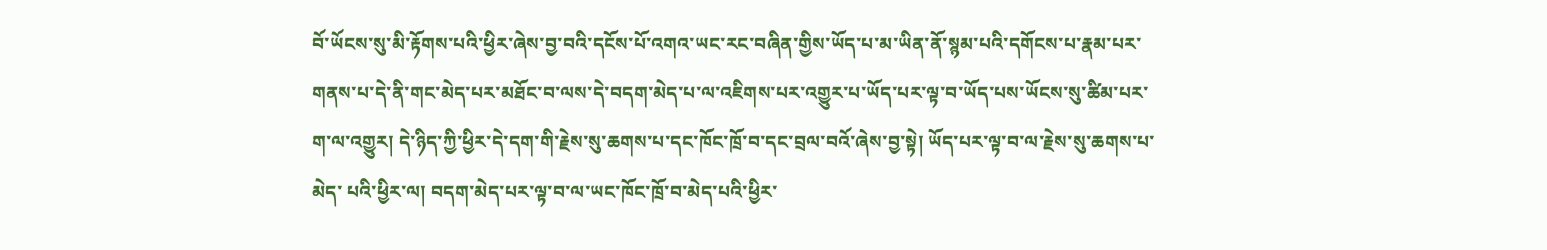བོ་ཡོངས་སུ་མི་རྟོགས་པའི་ཕྱིར་ཞེས་བྱ་བའི་དངོས་པོ་འགའ་ཡང་རང་བཞིན་གྱིས་ཡོད་པ་མ་ཡིན་ནོ་སྙམ་པའི་དགོངས་པ་རྣམ་པར་ གནས་པ་དེ་ནི་གང་མེད་པར་མཐོང་བ་ལས་དེ་བདག་མེད་པ་ལ་འཇིགས་པར་འགྱུར་པ་ཡོད་པར་ལྟ་བ་ཡོད་པས་ཡོངས་སུ་ཚིམ་པར་ག་ལ་འགྱུར། དེ་ཉིད་ཀྱི་ཕྱིར་དེ་དག་གི་རྗེས་སུ་ཆགས་པ་དང་ཁོང་ཁྲོ་བ་དང་བྲལ་བའོ་ཞེས་བྱ་སྟེ། ཡོད་པར་ལྟ་བ་ལ་རྗེས་སུ་ཆགས་པ་མེད་ པའི་ཕྱིར་ལ། བདག་མེད་པར་ལྟ་བ་ལ་ཡང་ཁོང་ཁྲོ་བ་མེད་པའི་ཕྱིར་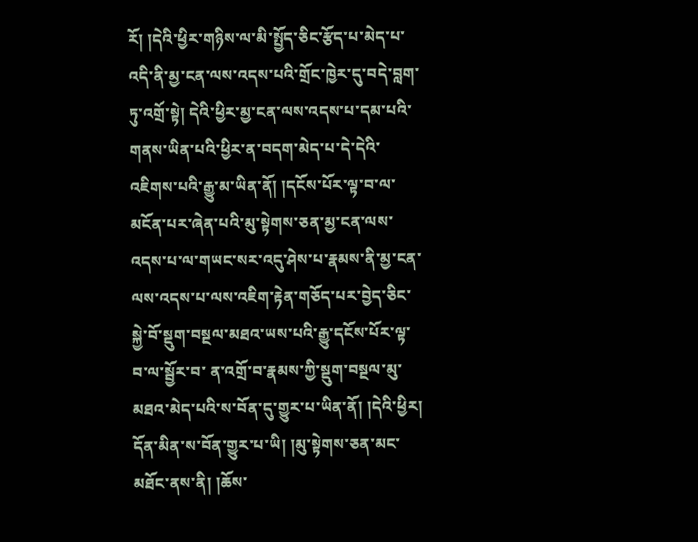རོ། །དེའི་ཕྱིར་གཉིས་ལ་མི་སྤྱོད་ཅིང་རྩོད་པ་མེད་པ་འདི་ནི་མྱ་ངན་ལས་འདས་པའི་གྲོང་ཁྱེར་དུ་བདེ་བླག་ཏུ་འགྲོ་སྟེ། དེའི་ཕྱིར་མྱ་ངན་ལས་འདས་པ་དམ་པའི་གནས་ཡིན་པའི་ཕྱིར་ན་བདག་མེད་པ་དེ་དེའི་ འཇིགས་པའི་རྒྱུ་མ་ཡིན་ནོ། །དངོས་པོར་ལྟ་བ་ལ་མངོན་པར་ཞེན་པའི་མུ་སྟེགས་ཅན་མྱ་ངན་ལས་འདས་པ་ལ་གཡང་སར་འདུ་ཤེས་པ་རྣམས་ནི་མྱ་ངན་ལས་འདས་པ་ལས་འཇིག་རྟེན་གཅོད་པར་བྱེད་ཅིང་སྐྱེ་བོ་སྡུག་བསྔལ་མཐའ་ཡས་པའི་རྒྱུ་དངོས་པོར་ལྟ་བ་ལ་སྦྱོར་བ་ ན་འགྲོ་བ་རྣམས་ཀྱི་སྡུག་བསྔལ་མུ་མཐའ་མེད་པའི་ས་བོན་དུ་གྱུར་པ་ཡིན་ནོ། །དེའི་ཕྱིར། དོན་མིན་ས་བོན་གྱུར་པ་ཡི། །མུ་སྟེགས་ཅན་མང་མཐོང་ནས་ནི། །ཆོས་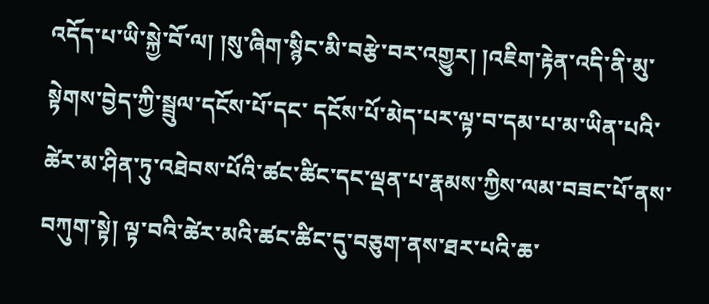འདོད་པ་ཡི་སྐྱེ་བོ་ལ། །སུ་ཞིག་སྙིང་མི་བརྩེ་བར་འགྱུར། །འཇིག་རྟེན་འདི་ནི་མུ་སྟེགས་བྱེད་ཀྱི་སྦྲུལ་དངོས་པོ་དང་ དངོས་པོ་མེད་པར་ལྟ་བ་དམ་པ་མ་ཡིན་པའི་ཚེར་མ་ཤིན་ཏུ་འཐེབས་པོའི་ཚང་ཚིང་དང་ལྡན་པ་རྣམས་ཀྱིས་ལམ་བཟང་པོ་ནས་བཀུག་སྟེ། ལྟ་བའི་ཚེར་མའི་ཚང་ཚིང་དུ་བཅུག་ནས་ཐར་པའི་ཆ་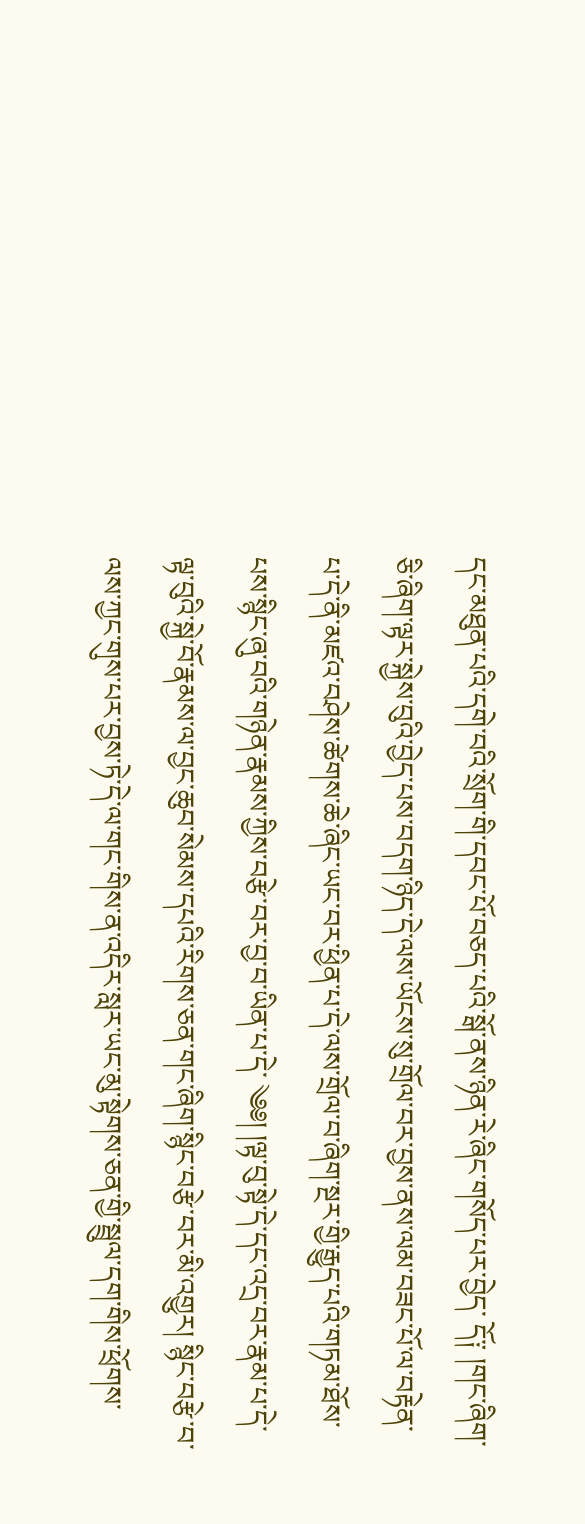དང་མཐུན་པའི་དགེ་བའི་སྲོག་གི་དབང་པོ་བཅད་པའི་སྒོ་ནས་ཉིན་རེ་ཞིང་གསོད་པར་བྱེད་ དོ༑ །གང་ཞིག་ཅི་ཞིག་ལྟར་སྐྱེས་བུའི་བྱེད་པས་བདག་ཉིད་དེ་ལས་ཡོངས་སུ་གྲོལ་བར་བྱས་ནས་ལམ་བཟང་པོ་ལ་བརྟེན་པ་དེ་ནི་མཛའ་བཤེས་ཚེགས་ཆེ་ཞིང་ཡང་བར་ཕྱིན་པ་དེ་ལས་གྲོལ་བ་ཞིག་སྔར་གྱི་རྒྱུད་པའི་གཏམ་ཐོས་པས་སྙིང་ཞུ་བའི་གཉེན་རྣམས་ཀྱིས་བརྩེ་བར་བྱ་བ་ཡིན་པ་དེ་ ༄༅། །ལྟ་བུ་སྟེ་དེ་དང་འདྲ་བར་རྣམ་པ་དེ་ལྟ་བུའི་སྐྱེ་བོ་རྣམས་ལ་བྱང་ཆུབ་སེམས་དཔའི་རིགས་ཅན་གང་ཞིག་སྙིང་བརྩེ་བར་མི་འགྱུར། སྙིང་བརྩེ་བ་ལས་ཀྱང་གུས་པར་བྱས་ཏེ་དེ་ལ་གང་གིས་ན་འདིར་སླར་ཡང་མུ་སྟེགས་ཅན་གྱི་སྦྲུལ་དག་གིས་ཕྲོགས་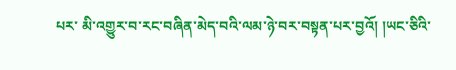པར་ མི་འགྱུར་བ་རང་བཞིན་མེད་བའི་ལམ་ཉེ་བར་བསྟན་པར་བྱའོ། །ཡང་ཅིའི་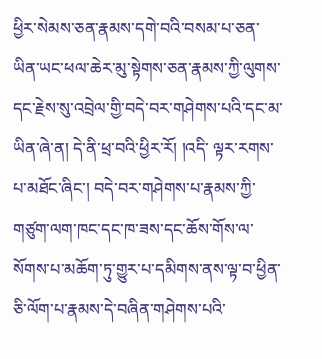ཕྱིར་སེམས་ཅན་རྣམས་དགེ་བའི་བསམ་པ་ཅན་ཡིན་ཡང་ཕལ་ཆེར་མུ་སྟེགས་ཅན་རྣམས་ཀྱི་ལུགས་དང་རྗེས་སུ་འབྲེལ་གྱི་བདེ་བར་གཤེགས་པའི་དང་མ་ཡིན་ཞེ་ན། དེ་ནི་ཕྲ་བའི་ཕྱིར་རོ། །འདི་ ལྟར་རགས་པ་མཐོང་ཞིང་། བདེ་བར་གཤེགས་པ་རྣམས་ཀྱི་གཙུག་ལག་ཁང་དང་ཁ་ཟས་དང་ཆོས་གོས་ལ་སོགས་པ་མཆོག་ཏུ་གྱུར་པ་དམིགས་ནས་ལྟ་བ་ཕྱིན་ཅི་ལོག་པ་རྣམས་དེ་བཞིན་གཤེགས་པའི་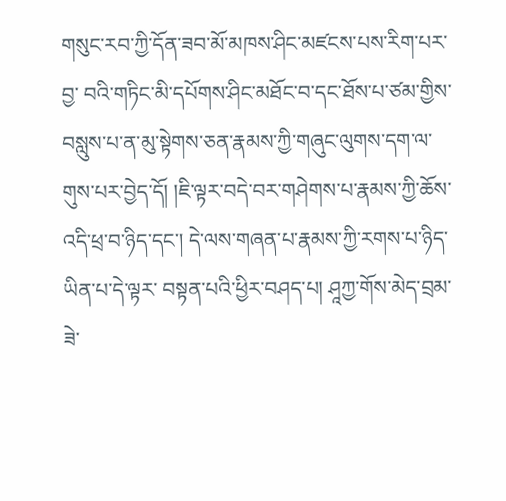གསུང་རབ་ཀྱི་དོན་ཟབ་མོ་མཁས་ཤིང་མཛངས་པས་རིག་པར་བྱ་ བའི་གཏིང་མི་དཔོགས་ཤིང་མཐོང་བ་དང་ཐོས་པ་ཙམ་གྱིས་བསླུས་པ་ན་མུ་སྟེགས་ཅན་རྣམས་ཀྱི་གཞུང་ལུགས་དག་ལ་གུས་པར་བྱེད་དོ། །ཇི་ལྟར་བདེ་བར་གཤེགས་པ་རྣམས་ཀྱི་ཆོས་འདི་ཕྲ་བ་ཉིད་དང་། དེ་ལས་གཞན་པ་རྣམས་ཀྱི་རགས་པ་ཉིད་ཡིན་པ་དེ་ལྟར་ བསྟན་པའི་ཕྱིར་བཤད་པ། ཤཱཀྱ་གོས་མེད་བྲམ་ཟེ་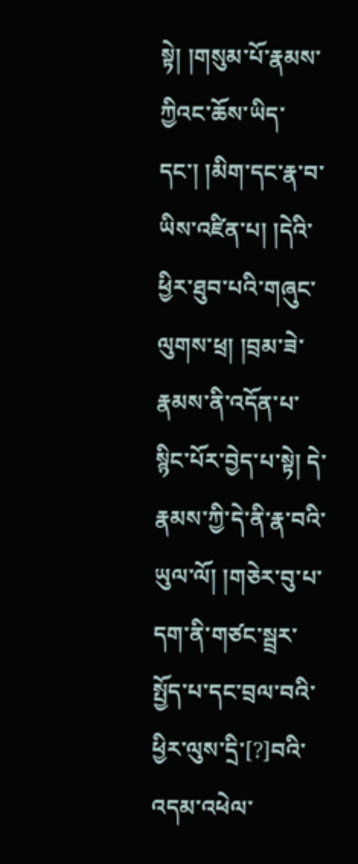སྟེ། །གསུམ་པོ་རྣམས་ཀྱིའང་ཆོས་ཡིད་དང་། །མིག་དང་རྣ་བ་ཡིས་འཛིན་པ། །དེའི་ཕྱིར་ཐུབ་པའི་གཞུང་ལུགས་ཕྲ། །བྲམ་ཟེ་རྣམས་ནི་འདོན་པ་སྙིང་པོར་བྱེད་པ་སྟེ། དེ་རྣམས་ཀྱི་དེ་ནི་རྣ་བའི་ཡུལ་ལོ། །གཅེར་བུ་པ་ དག་ནི་གཙང་སྦྲར་སྤྱོད་པ་དང་བྲལ་བའི་ཕྱིར་ལུས་དྲི་[?]བའི་འདམ་འཕེལ་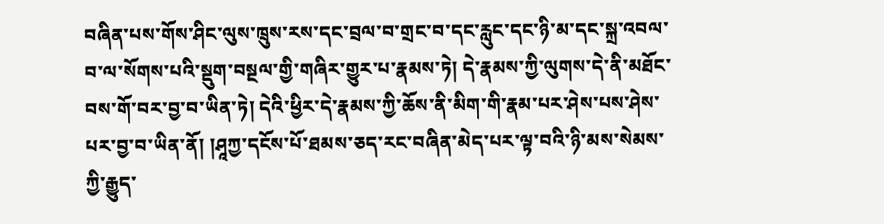བཞིན་པས་གོས་ཤིང་ལུས་ཁྲུས་རས་དང་བྲལ་བ་གྲང་བ་དང་རླུང་དང་ཉི་མ་དང་སྐྲ་འབལ་བ་ལ་སོགས་པའི་སྡུག་བསྔལ་གྱི་གཞིར་གྱུར་པ་རྣམས་ཏེ། དེ་རྣམས་ཀྱི་ལུགས་དེ་ནི་མཐོང་བས་གོ་བར་བྱ་བ་ཡིན་ཏེ། དེའི་ཕྱིར་དེ་རྣམས་ཀྱི་ཆོས་ནི་མིག་གི་རྣམ་པར་ཤེས་པས་ཤེས་པར་བྱ་བ་ཡིན་ནོ། །ཤཱཀྱ་དངོས་པོ་ཐམས་ཅད་རང་བཞིན་མེད་པར་ལྟ་བའི་ཉི་མས་སེམས་ཀྱི་རྒྱུད་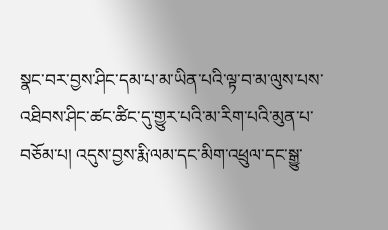སྣང་བར་བྱས་ཤིང་དམ་པ་མ་ཡིན་པའི་ལྟ་བ་མ་ལུས་པས་འཐིབས་ཤིང་ཚང་ཚིང་དུ་གྱུར་པའི་མ་རིག་པའི་མུན་པ་ བཅོམ་པ། འདུས་བྱས་རྨི་ལམ་དང་མིག་འཕྲུལ་དང་སྒྱུ་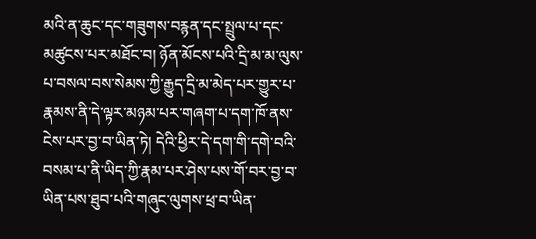མའི་ན་ཆུང་དང་གཟུགས་བརྙན་དང་སྤྲུལ་པ་དང་མཚུངས་པར་མཐོང་བ། ཉོན་མོངས་པའི་དྲི་མ་མ་ལུས་པ་བསལ་བས་སེམས་ཀྱི་རྒྱུད་དྲི་མ་མེད་པར་གྱུར་པ་རྣམས་ནི་དེ་ལྟར་མཉམ་པར་གཞག་པ་དག་ཁོ་ནས་ ངེས་པར་བྱ་བ་ཡིན་ཏེ། དེའི་ཕྱིར་དེ་དག་གི་དགེ་བའི་བསམ་པ་ནི་ཡིད་ཀྱི་རྣམ་པར་ཤེས་པས་གོ་བར་བྱ་བ་ཡིན་པས་ཐུབ་པའི་གཞུང་ལུགས་ཕྲ་བ་ཡིན་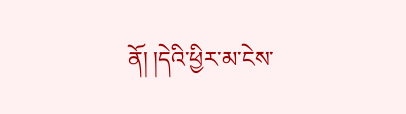ནོ། །དེའི་ཕྱིར་མ་ངེས་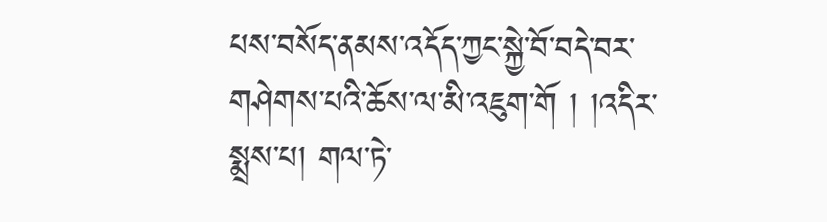པས་བསོད་ནམས་འདོད་ཀྱང་སྐྱེ་བོ་བདེ་བར་གཤེགས་པའི་ཆོས་ལ་མི་འཇུག་གོ ། །འདིར་སྨྲས་པ། གལ་ཏེ་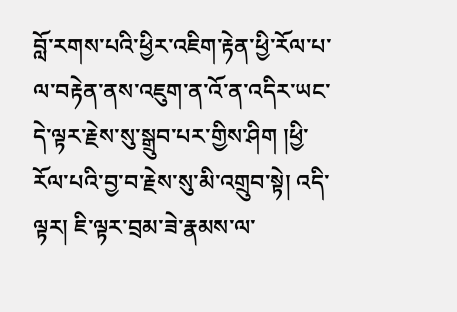བློ་རགས་པའི་ཕྱིར་འཇིག་རྟེན་ཕྱི་རོལ་པ་ལ་བརྟེན་ནས་འཇུག་ན་འོ་ན་འདིར་ཡང་དེ་ལྟར་རྗེས་སུ་སྒྲུབ་པར་གྱིས་ཤིག །ཕྱི་རོལ་པའི་བྱ་བ་རྗེས་སུ་མི་འགྲུབ་སྟེ། འདི་ལྟར། ཇི་ལྟར་བྲམ་ཟེ་རྣམས་ལ་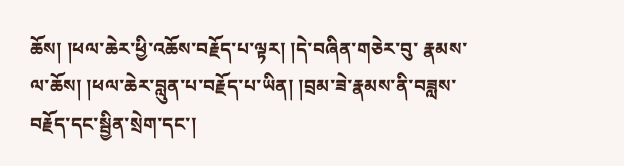ཆོས། །ཕལ་ཆེར་ཕྱི་འཆོས་བརྗོད་པ་ལྟར། །དེ་བཞིན་གཅེར་བུ་ རྣམས་ལ་ཆོས། །ཕལ་ཆེར་བླུན་པ་བརྗོད་པ་ཡིན། །བྲམ་ཟེ་རྣམས་ནི་བཟླས་བརྗོད་དང་སྦྱིན་སྲེག་དང་།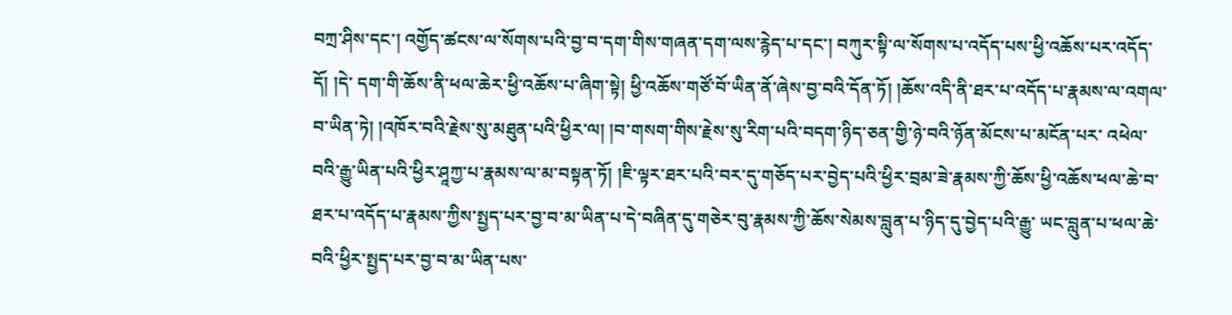བཀྲ་ཤིས་དང་། འགྱོད་ཚངས་ལ་སོགས་པའི་བྱ་བ་དག་གིས་གཞན་དག་ལས་རྙེད་པ་དང་། བཀུར་སྟི་ལ་སོགས་པ་འདོད་པས་ཕྱི་འཆོས་པར་འདོད་དོ། །དེ་ དག་གི་ཆོས་ནི་ཕལ་ཆེར་ཕྱི་འཆོས་པ་ཞིག་སྟེ། ཕྱི་འཆོས་གཙོ་བོ་ཡིན་ནོ་ཞེས་བྱ་བའི་དོན་ཏོ། །ཆོས་འདི་ནི་ཐར་པ་འདོད་པ་རྣམས་ལ་འགལ་བ་ཡིན་ཏེ། །འཁོར་བའི་རྗེས་སུ་མཐུན་པའི་ཕྱིར་ལ། །བ་གསག་གིས་རྗེས་སུ་རིག་པའི་བདག་ཉིད་ཅན་གྱི་ཉེ་བའི་ཉོན་མོངས་པ་མངོན་པར་ འཕེལ་བའི་རྒྱུ་ཡིན་པའི་ཕྱིར་ཤཱཀྱ་པ་རྣམས་ལ་མ་བསྟན་ཏོ། །ཇི་ལྟར་ཐར་པའི་བར་དུ་གཅོད་པར་བྱེད་པའི་ཕྱིར་བྲམ་ཟེ་རྣམས་ཀྱི་ཆོས་ཕྱི་འཆོས་ཕལ་ཆེ་བ་ཐར་པ་འདོད་པ་རྣམས་ཀྱིས་སྤྱད་པར་བྱ་བ་མ་ཡིན་པ་དེ་བཞིན་དུ་གཅེར་བུ་རྣམས་ཀྱི་ཆོས་སེམས་བླུན་པ་ཉིད་དུ་བྱེད་པའི་རྒྱུ་ ཡང་བླུན་པ་ཕལ་ཆེ་བའི་ཕྱིར་སྤྱད་པར་བྱ་བ་མ་ཡིན་པས་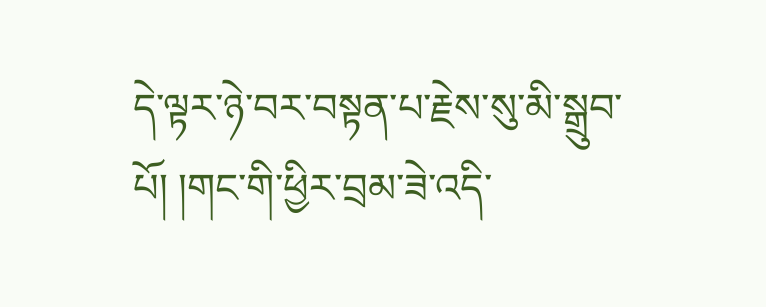དེ་ལྟར་ཉེ་བར་བསྟན་པ་རྗེས་སུ་མི་སྒྲུབ་པོ། །གང་གི་ཕྱིར་བྲམ་ཟེ་འདི་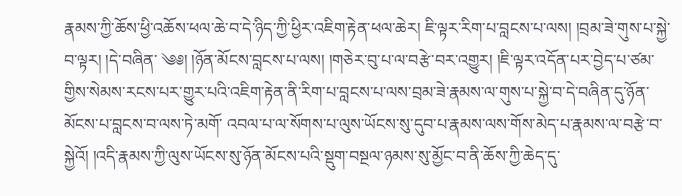རྣམས་ཀྱི་ཆོས་ཕྱི་འཆོས་ཕལ་ཆེ་བ་དེ་ཉིད་ཀྱི་ཕྱིར་འཇིག་རྟེན་ཕལ་ཆེར། ཇི་ལྟར་རིག་པ་བླངས་པ་ལས། །བྲམ་ཟེ་གུས་པ་སྐྱེ་བ་ལྟར། །དེ་བཞིན་ ༄༅། །ཉོན་མོངས་བླངས་པ་ལས། །གཅེར་བུ་པ་ལ་བརྩེ་བར་འགྱུར། །ཇི་ལྟར་འདོན་པར་བྱེད་པ་ཙམ་གྱིས་སེམས་རངས་པར་གྱུར་པའི་འཇིག་རྟེན་ནི་རིག་པ་བླངས་པ་ལས་བྲམ་ཟེ་རྣམས་ལ་གུས་པ་སྐྱེ་བ་དེ་བཞིན་དུ་ཉོན་མོངས་པ་བླངས་བ་ལས་ཏེ་མགོ་ འབལ་པ་ལ་སོགས་པ་ལུས་ཡོངས་སུ་དུབ་པ་རྣམས་ལས་གོས་མེད་པ་རྣམས་ལ་བརྩེ་བ་སྐྱེའོ། །འདི་རྣམས་ཀྱི་ལུས་ཡོངས་སུ་ཉོན་མོངས་པའི་སྡུག་བསྔལ་ཉམས་སུ་མྱོང་བ་ནི་ཆོས་ཀྱི་ཆེད་དུ་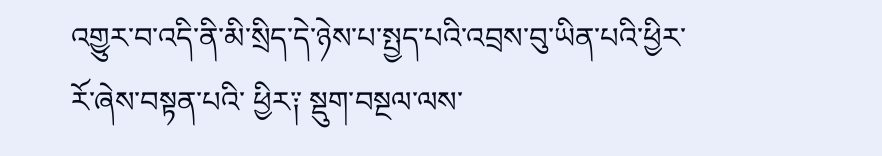འགྱུར་བ་འདི་ནི་མི་སྲིད་དེ་ཉེས་པ་སྤྱད་པའི་འབྲས་བུ་ཡིན་པའི་ཕྱིར་རོ་ཞེས་བསྟན་པའི་ ཕྱིར༑ སྡུག་བསྔལ་ལས་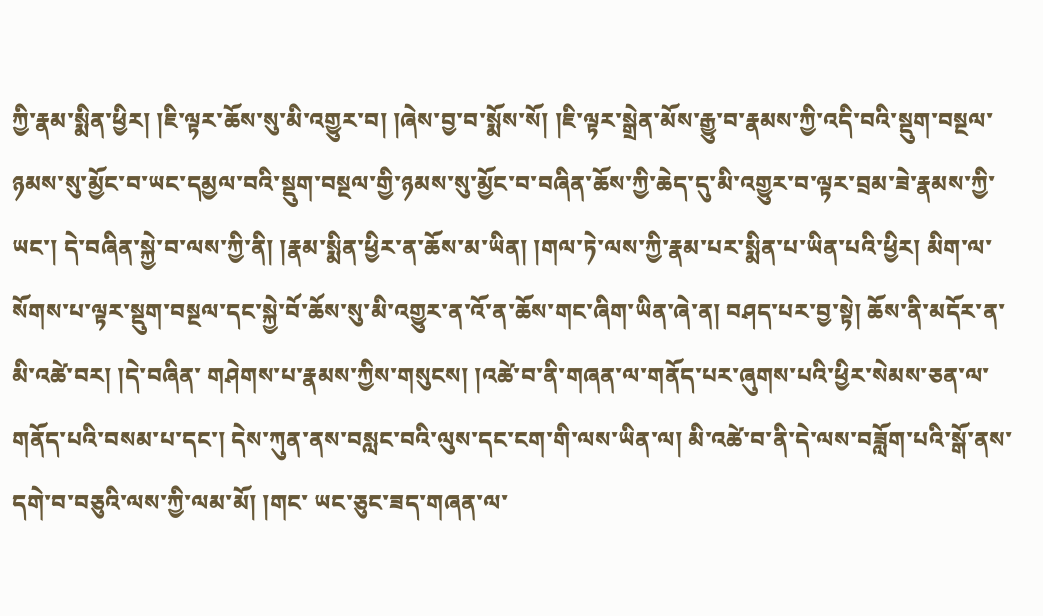ཀྱི་རྣམ་སྨིན་ཕྱིར། །ཇི་ལྟར་ཆོས་སུ་མི་འགྱུར་བ། །ཞེས་བྱ་བ་སྨོས་སོ། །ཇི་ལྟར་སྒྲེན་མོས་རྒྱུ་བ་རྣམས་ཀྱི་འདི་བའི་སྡུག་བསྔལ་ཉམས་སུ་མྱོང་བ་ཡང་དམྱལ་བའི་སྡུག་བསྔལ་གྱི་ཉམས་སུ་མྱོང་བ་བཞིན་ཆོས་ཀྱི་ཆེད་དུ་མི་འགྱུར་བ་ལྟར་བྲམ་ཟེ་རྣམས་ཀྱི་ཡང་། དེ་བཞིན་སྐྱེ་བ་ལས་ཀྱི་ནི། །རྣམ་སྨིན་ཕྱིར་ན་ཆོས་མ་ཡིན། །གལ་ཏེ་ལས་ཀྱི་རྣམ་པར་སྨིན་པ་ཡིན་པའི་ཕྱིར། མིག་ལ་སོགས་པ་ལྟར་སྡུག་བསྔལ་དང་སྐྱེ་བོ་ཆོས་སུ་མི་འགྱུར་ན་འོ་ན་ཆོས་གང་ཞིག་ཡིན་ཞེ་ན། བཤད་པར་བྱ་སྟེ། ཆོས་ནི་མདོར་ན་མི་འཚེ་བར། །དེ་བཞིན་ གཤེགས་པ་རྣམས་ཀྱིས་གསུངས། །འཚེ་བ་ནི་གཞན་ལ་གནོད་པར་ཞུགས་པའི་ཕྱིར་སེམས་ཅན་ལ་གནོད་པའི་བསམ་པ་དང་། དེས་ཀུན་ནས་བསླང་བའི་ལུས་དང་ངག་གི་ལས་ཡིན་ལ། མི་འཚེ་བ་ནི་དེ་ལས་བཟློག་པའི་སྒོ་ནས་དགེ་བ་བཅུའི་ལས་ཀྱི་ལམ་མོ། །གང་ ཡང་ཅུང་ཟད་གཞན་ལ་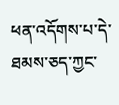ཕན་འདོགས་པ་དེ་ཐམས་ཅད་ཀྱང་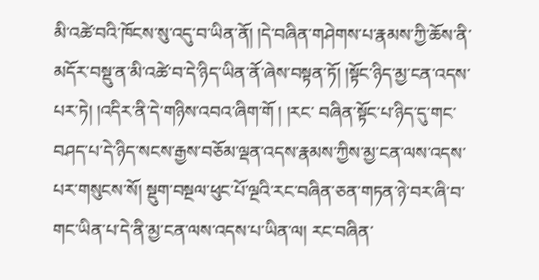མི་འཚེ་བའི་ཁོངས་སུ་འདུ་བ་ཡིན་ནོ། །དེ་བཞིན་གཤེགས་པ་རྣམས་ཀྱི་ཆོས་ནི་མདོར་བསྡུ་ན་མི་འཚེ་བ་དེ་ཉིད་ཡིན་ནོ་ཞེས་བསྟན་ཏོ། །སྟོང་ཉིད་མྱ་ངན་འདས་པར་ཏེ། །འདིར་ནི་དེ་གཉིས་འབའ་ཞིག་གོ ། །རང་ བཞིན་སྟོང་པ་ཉིད་དུ་གང་བཤད་པ་དེ་ཉིད་སངས་རྒྱས་བཅོམ་ལྡན་འདས་རྣམས་ཀྱིས་མྱ་ངན་ལས་འདས་པར་གསུངས་སོ། སྡུག་བསྔལ་ཕུང་པོ་ལྔའི་རང་བཞིན་ཅན་གཏན་ཉེ་བར་ཞི་བ་གང་ཡིན་པ་དེ་ནི་མྱ་ངན་ལས་འདས་པ་ཡིན་ལ། རང་བཞིན་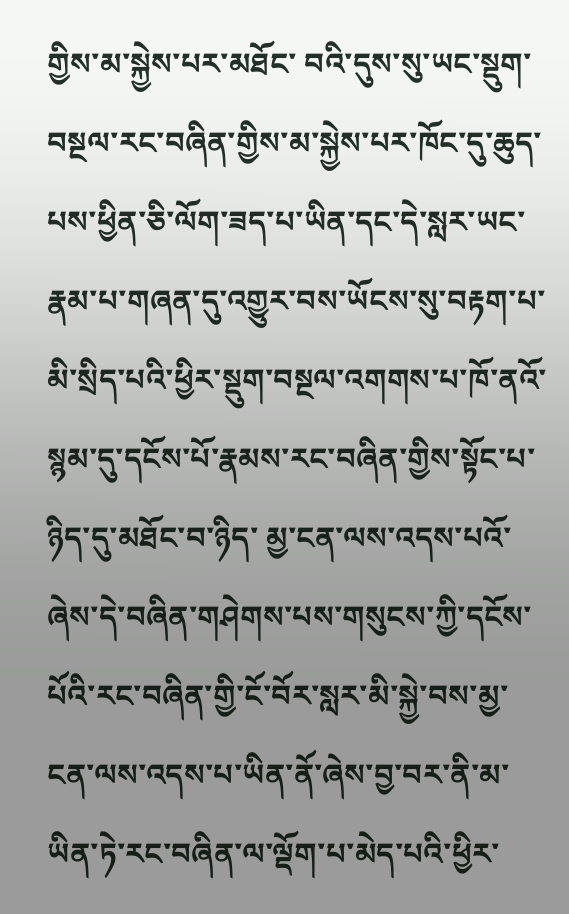གྱིས་མ་སྐྱེས་པར་མཐོང་ བའི་དུས་སུ་ཡང་སྡུག་བསྔལ་རང་བཞིན་གྱིས་མ་སྐྱེས་པར་ཁོང་དུ་ཆུད་པས་ཕྱིན་ཅི་ལོག་ཟད་པ་ཡིན་དང་དེ་སླར་ཡང་རྣམ་པ་གཞན་དུ་འགྱུར་བས་ཡོངས་སུ་བརྟག་པ་མི་སྲིད་པའི་ཕྱིར་སྡུག་བསྔལ་འགགས་པ་ཁོ་ནའོ་སྙམ་དུ་དངོས་པོ་རྣམས་རང་བཞིན་གྱིས་སྟོང་པ་ཉིད་དུ་མཐོང་བ་ཉིད་ མྱ་ངན་ལས་འདས་པའོ་ཞེས་དེ་བཞིན་གཤེགས་པས་གསུངས་ཀྱི་དངོས་པོའི་རང་བཞིན་གྱི་ངོ་བོར་སླར་མི་སྐྱེ་བས་མྱ་ངན་ལས་འདས་པ་ཡིན་ནོ་ཞེས་བྱ་བར་ནི་མ་ཡིན་ཏེ་རང་བཞིན་ལ་ལྡོག་པ་མེད་པའི་ཕྱིར་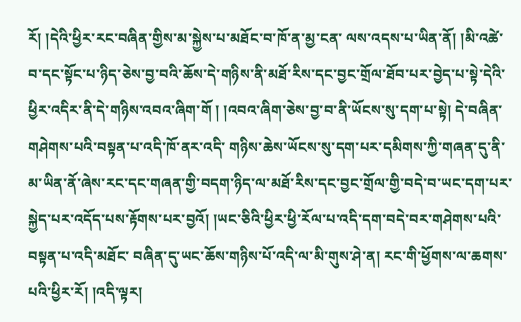རོ། །དེའི་ཕྱིར་རང་བཞིན་གྱིས་མ་སྐྱེས་པ་མཐོང་བ་ཁོ་ན་མྱ་ངན་ ལས་འདས་པ་ཡིན་ནོ། །མི་འཚེ་བ་དང་སྟོང་པ་ཉིད་ཅེས་བྱ་བའི་ཆོས་དེ་གཉིས་ནི་མཐོ་རིས་དང་བྱང་གྲོལ་ཐོབ་པར་བྱེད་པ་སྟེ་དེའི་ཕྱིར་འདིར་ནི་དེ་གཉིས་འབའ་ཞིག་གོ ། །འབའ་ཞིག་ཅེས་བྱ་བ་ནི་ཡོངས་སུ་དག་པ་སྟེ། དེ་བཞིན་གཤེགས་པའི་བསྟན་པ་འདི་ཁོ་ནར་འདི་ གཉིས་ཆེས་ཡོངས་སུ་དག་པར་དམིགས་ཀྱི་གཞན་དུ་ནི་མ་ཡིན་ནོ་ཞེས་རང་དང་གཞན་གྱི་བདག་ཉིད་ལ་མཐོ་རིས་དང་བྱང་གྲོལ་གྱི་བདེ་བ་ཡང་དག་པར་སྐྱེད་པར་འདོད་པས་རྟོགས་པར་བྱའོ། །ཡང་ཅིའི་ཕྱིར་ཕྱི་རོལ་པ་འདི་དག་བདེ་བར་གཤེགས་པའི་བསྟན་པ་འདི་མཐོང་ བཞིན་དུ་ཡང་ཆོས་གཉིས་པོ་འདི་ལ་མི་གུས་ཤེ་ན། རང་གི་ཕྱོགས་ལ་ཆགས་པའི་ཕྱིར་རོ། །འདི་ལྟར།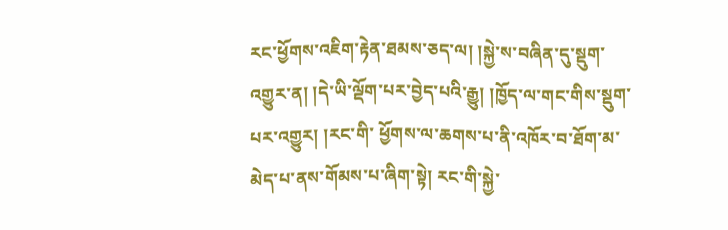རང་ཕྱོགས་འཇིག་རྟེན་ཐམས་ཅད་ལ། །སྐྱེ་ས་བཞིན་དུ་སྡུག་འགྱུར་ན། །དེ་ཡི་ལྡོག་པར་བྱེད་པའི་རྒྱུ། །ཁྱོད་ལ་གང་གིས་སྡུག་པར་འགྱུར། །རང་གི་ ཕྱོགས་ལ་ཆགས་པ་ནི་འཁོར་བ་ཐོག་མ་མེད་པ་ནས་གོམས་པ་ཞིག་སྟེ། རང་གི་སྐྱེ་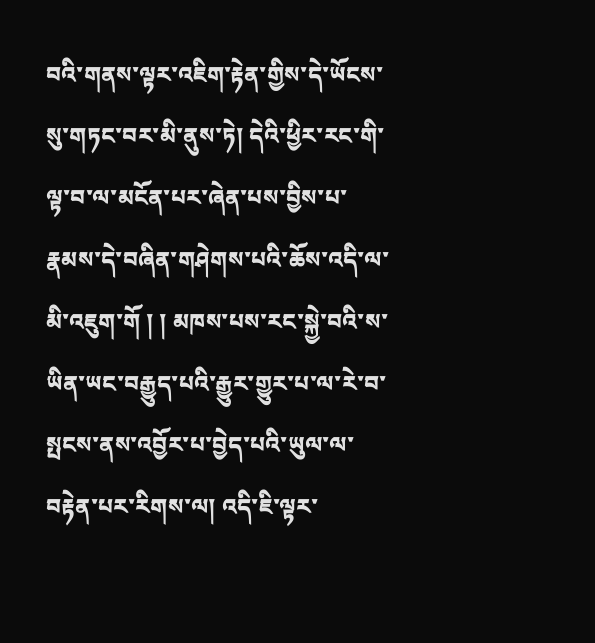བའི་གནས་ལྟར་འཇིག་རྟེན་གྱིས་དེ་ཡོངས་སུ་གཏང་བར་མི་ནུས་ཏེ། དེའི་ཕྱིར་རང་གི་ལྟ་བ་ལ་མངོན་པར་ཞེན་པས་བྱིས་པ་རྣམས་དེ་བཞིན་གཤེགས་པའི་ཆོས་འདི་ལ་མི་འཇུག་གོ ། ། མཁས་པས་རང་སྐྱེ་བའི་ས་ཡིན་ཡང་བརྒྱུད་པའི་རྒྱུར་གྱུར་པ་ལ་རེ་བ་སྤངས་ནས་འབྱོར་པ་བྱེད་པའི་ཡུལ་ལ་བརྟེན་པར་རིགས་ལ། འདི་ཇི་ལྟར་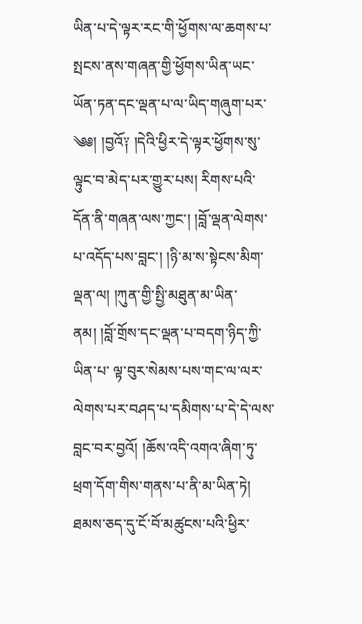ཡིན་པ་དེ་ལྟར་རང་གི་ཕྱོགས་ལ་ཆགས་པ་སྤངས་ནས་གཞན་གྱི་ཕྱོགས་ཡིན་ཡང་ཡོན་ཏན་དང་ལྡན་པ་ལ་ཡིད་གཞུག་པར་ ༄༅། །བྱའོ༑ །དེའི་ཕྱིར་དེ་ལྟར་ཕྱོགས་སུ་ལྟུང་བ་མེད་པར་གྱུར་པས། རིགས་པའི་དོན་ནི་གཞན་ལས་ཀྱང་། །བློ་ལྡན་ལེགས་པ་འདོད་པས་བླང་། །ཉི་མ་ས་སྟེངས་མིག་ལྡན་ལ། །ཀུན་གྱི་སྤྱི་མཐུན་མ་ཡིན་ནམ། །བློ་གྲོས་དང་ལྡན་པ་བདག་ཉིད་ཀྱི་ཡིན་པ་ ལྟ་བུར་སེམས་པས་གང་ལ་ལར་ལེགས་པར་བཤད་པ་དམིགས་པ་དེ་དེ་ལས་བླང་བར་བྱའོ། །ཆོས་འདི་འགའ་ཞིག་ཏུ་ཕྲག་དོག་གིས་གནས་པ་ནི་མ་ཡིན་ཏེ། ཐམས་ཅད་དུ་ངོ་བོ་མཚུངས་པའི་ཕྱིར་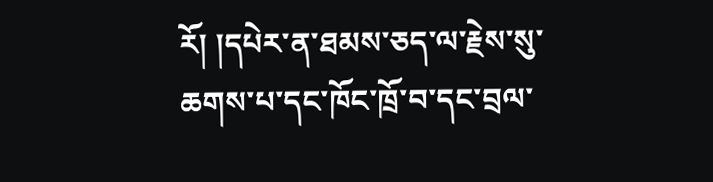རོ། །དཔེར་ན་ཐམས་ཅད་ལ་རྗེས་སུ་ཆགས་པ་དང་ཁོང་ཁྲོ་བ་དང་བྲལ་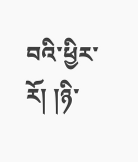བའི་ཕྱིར་རོ། །ཉི་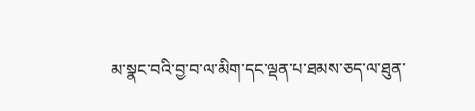མ་སྣང་བའི་བྱ་བ་ལ་མིག་དང་ལྡན་པ་ཐམས་ཅད་ལ་ཐུན་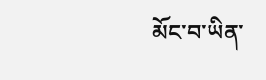མོང་བ་ཡིན་